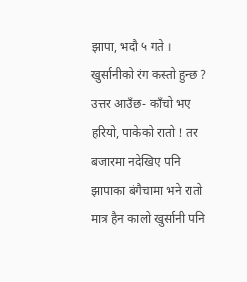झापा, भदौ ५ गते ।
खुर्सानीको रंग कस्तो हुन्छ ? उत्तर आउँछ- काँचो भए हरियो, पाकेको रातो ! तर बजारमा नदेखिए पनि झापाका बंगैचामा भने रातो मात्र हैन कालो खुर्सानी पनि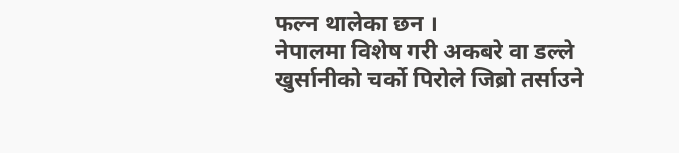फल्न थालेका छन ।
नेपालमा विशेष गरी अकबरे वा डल्ले खुर्सानीको चर्को पिरोले जिब्रो तर्साउने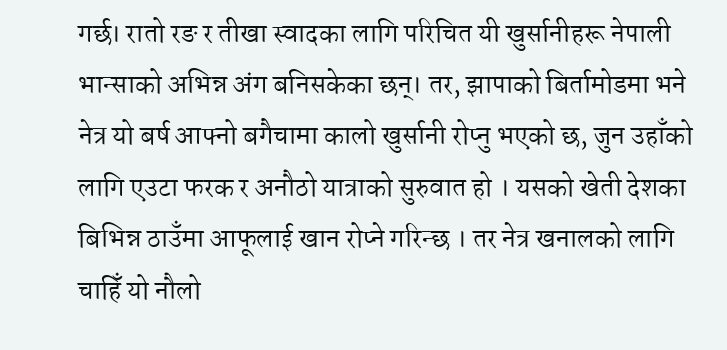गर्छ। रातो रङ र तीखा स्वादका लागि परिचित यी खुर्सानीहरू नेपाली भान्साको अभिन्न अंग बनिसकेका छन्। तर, झापाको बिर्तामोडमा भने नेत्र यो बर्ष आफ्नो बगैचामा कालो खुर्सानी रोप्नु भएको छ, जुन उहाँको लागि एउटा फरक र अनौठो यात्राको सुरुवात हो । यसको खेती देशका बिभिन्न ठाउँमा आफूलाई खान रोप्ने गरिन्छ । तर नेत्र खनालको लागि चाहिँ यो नौलो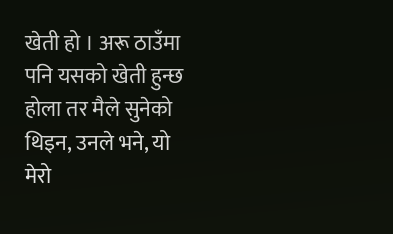खेती हो । अरू ठाउँमा पनि यसको खेती हुन्छ होला तर मैले सुनेको थिइन, उनले भने, यो मेरो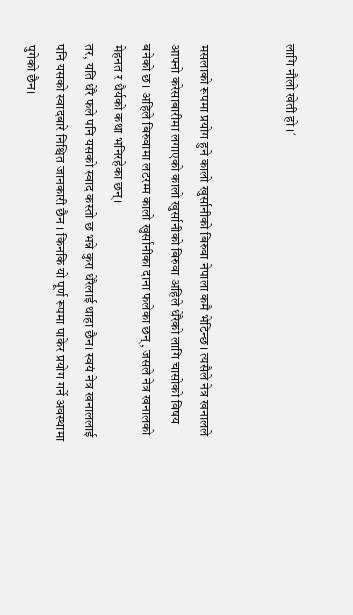लागि नौलो खेती हो ।´


मसलाको रूपमा प्रयोग हुने कालो खुर्सानीको बिरुवा नेपाला कमै भेटिन्छ। त्यसैले नेत्र खनालले आफ्नो करेसाबारीमा लगाएको कालो खुर्सानीको बिरुवा अहिले धेरैको लागि चासोको विषय बनेको छ। अहिले बिरुवामा लटरम्म कालो खुर्सानीका दाना फलेका छन्, जसले नेत्र खनालको मेहनत र धैर्यको कथा भनिरहेका छन्।
तर, यति धेरै फले पनि यसको स्वाद कस्तो छ भन्ने कुरा धेरैलाई थाहा छैन। स्वयं नेत्र खनाललाई पनि यसको स्वादबारे निश्चित जानकारी छैन । किनकि यो पूर्ण रूपमा पाकेर प्रयोग गर्ने अवस्थामा पुगेको छैन।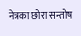नेत्रका छोरा सन्तोष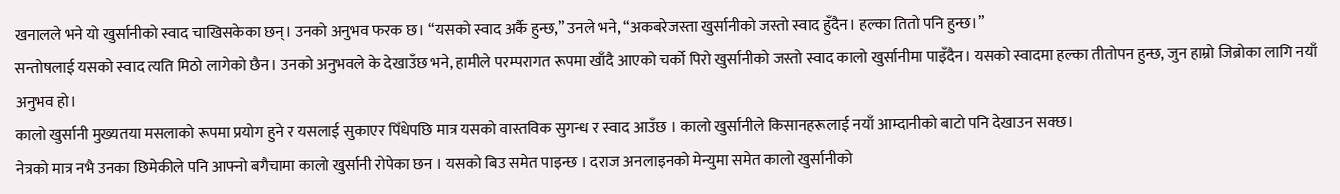खनालले भने यो खुर्सानीको स्वाद चाखिसकेका छन्। उनको अनुभव फरक छ। “यसको स्वाद अर्कै हुन्छ,” उनले भने, “अकबरेजस्ता खुर्सानीको जस्तो स्वाद हुँदैन। हल्का तितो पनि हुन्छ।”
सन्तोषलाई यसको स्वाद त्यति मिठो लागेको छैन। उनको अनुभवले के देखाउँछ भने, हामीले परम्परागत रूपमा खाँदै आएको चर्को पिरो खुर्सानीको जस्तो स्वाद कालो खुर्सानीमा पाइँदैन। यसको स्वादमा हल्का तीतोपन हुन्छ, जुन हाम्रो जिब्रोका लागि नयाँ अनुभव हो।
कालो खुर्सानी मुख्यतया मसलाको रूपमा प्रयोग हुने र यसलाई सुकाएर पिँधेपछि मात्र यसको वास्तविक सुगन्ध र स्वाद आउँछ । कालो खुर्सानीले किसानहरूलाई नयाँ आम्दानीको बाटो पनि देखाउन सक्छ।
नेत्रको मात्र नभै उनका छिमेकीले पनि आफ्नो बगैचामा कालो खुर्सानी रोपेका छन । यसको बिउ समेत पाइन्छ । दराज अनलाइनको मेन्युमा समेत कालो खुर्सानीको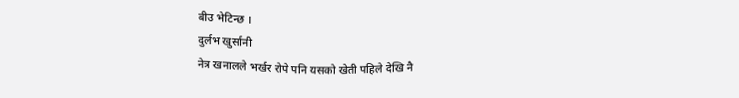बीउ भेटिन्छ ।
दुर्लभ खुर्सानी
नेत्र खनालले भर्खर रोपे पनि यसको खेती पहिले देखि नै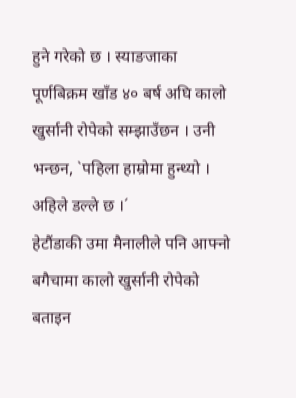हुने गरेको छ । स्याङजाका पूर्णबिक्रम खाँड ४० बर्ष अघि कालो खुर्सानी रोपेको सम्झाउँछन । उनी भन्छन, `पहिला हाम्रोमा हुन्थ्यो । अहिले डल्ले छ ।´
हेटौंडाकी उमा मैनालीले पनि आफ्नो बगैचामा कालो खुर्सानी रोपेको बताइन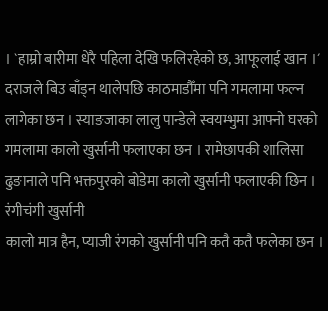। `हाम्रो बारीमा धेरै पहिला देखि फलिरहेको छ, आफूलाई खान ।´
दराजले बिउ बाँड्न थालेपछि काठमाडौँमा पनि गमलामा फल्न लागेका छन । स्याङजाका लालु पान्डेले स्वयम्भुमा आफ्नो घरको गमलामा कालो खुर्सानी फलाएका छन । रामेछापकी शालिसा ढुङानाले पनि भक्तपुरको बोडेमा कालो खुर्सानी फलाएकी छिन ।
रंगीचंगी खुर्सानी
कालो मात्र हैन, प्याजी रंगको खुर्सानी पनि कतै कतै फलेका छन ।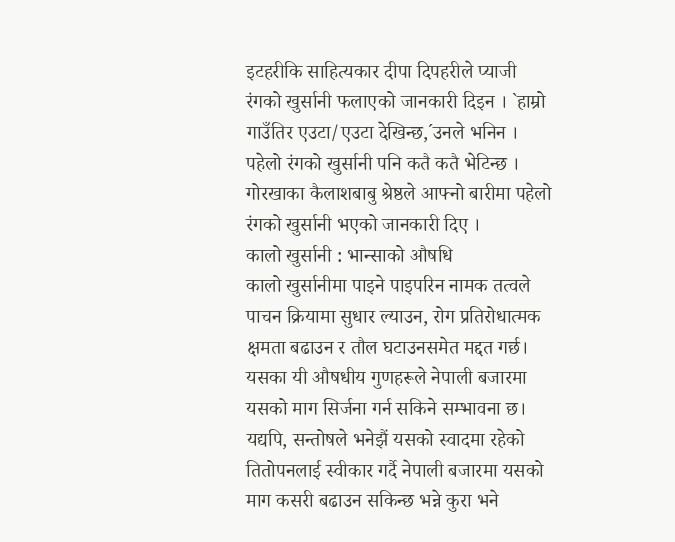इटहरीकि साहित्यकार दीपा दिपहरीले प्याजी रंगको खुर्सानी फलाएको जानकारी दिइन । `हाम्रो गाउँतिर एउटा/एउटा देखिन्छ,´उनले भनिन ।
पहेलो रंगको खुर्सानी पनि कतै कतै भेटिन्छ । गोरखाका कैलाशबाबु श्रेष्ठले आफ्नो बारीमा पहेलो रंगको खुर्सानी भएको जानकारी दिए ।
कालो खुर्सानी : भान्साको औषधि
कालो खुर्सानीमा पाइने पाइपरिन नामक तत्वले पाचन क्रियामा सुधार ल्याउन, रोग प्रतिरोधात्मक क्षमता बढाउन र तौल घटाउनसमेत मद्दत गर्छ। यसका यी औषधीय गुणहरूले नेपाली बजारमा यसको माग सिर्जना गर्न सकिने सम्भावना छ। यद्यपि, सन्तोषले भनेझैं यसको स्वादमा रहेको तितोपनलाई स्वीकार गर्दै नेपाली बजारमा यसको माग कसरी बढाउन सकिन्छ भन्ने कुरा भने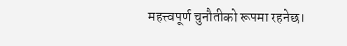महत्त्वपूर्ण चुनौतीको रूपमा रहनेछ।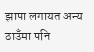झापा लगायत अन्य ठाउँमा पनि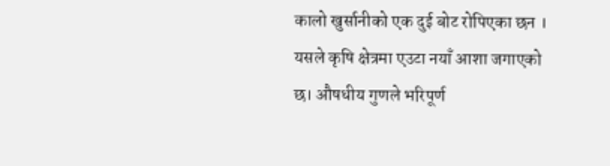कालो खुर्सानीको एक दुई बोट रोपिएका छन । यसले कृषि क्षेत्रमा एउटा नयाँ आशा जगाएको छ। औषधीय गुणले भरिपूर्ण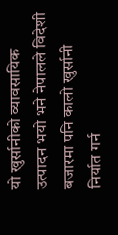यो खुर्सानीको व्यावसायिक उत्पादन भयो भने नेपालले विदेशी बजारमा पनि कालो खुर्सानी निर्यात गर्न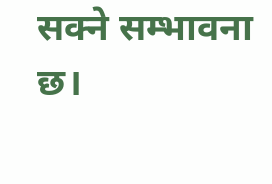सक्ने सम्भावना छ।